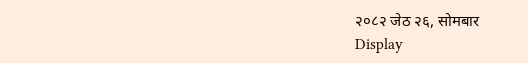२०८२ जेठ २६, सोमबार
Display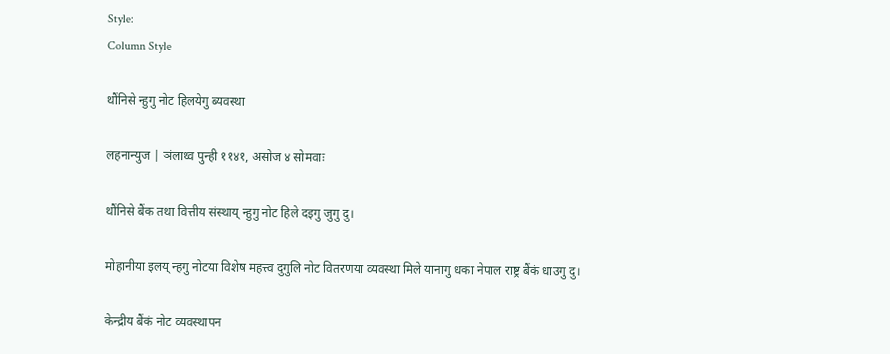Style:
Column Style

थौंनिसे न्हुगु नोट हिलयेगु ब्यवस्था

लहनान्युज | ञंलाथ्व पुन्ही ११४१, असोज ४ सोमवाः

थौंनिसे बैंक तथा वित्तीय संस्थाय् न्हुगु नोट हिले दइगु जुगु दु।

मोहानीया इलय् न्हगु नोटया विशेष महत्त्व दुगुलि नोट वितरणया व्यवस्था मिले यानागु धका नेपाल राष्ट्र बैंकं धाउगु दु।

केन्द्रीय बैंकं नोट व्यवस्थापन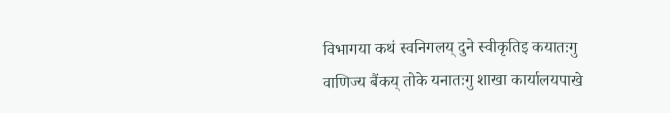विभागया कथं स्वनिगलय् दुने स्वीकृतिइ कयातःगु वाणिज्य बैंकय् तोके यनातःगु शाखा कार्यालयपाखे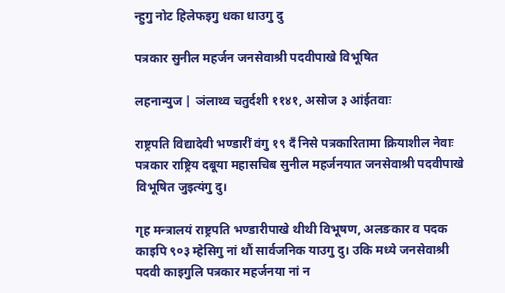न्हुगु नोट हिलेफइगु धका धाउगु दु

पत्रकार सुनील महर्जन जनसेवाश्री पदवीपाखे विभूषित

लहनान्युज | ञंलाथ्व चतुर्दशी ११४१, असोज ३ आंईतवाः

राष्ट्रपति विद्यादेवी भण्डारीं वंगु १९ दँ निसे पत्रकारितामा क्रियाशील नेवाः पत्रकार राष्ट्रिय दबूया महासचिब सुनील महर्जनयात जनसेवाश्री पदवीपाखे विभूषित जुइत्यंगु दु।

गृह मन्त्रालयं राष्ट्रपति भण्डारीपाखे थीथी विभूषण, अलङकार व पदक काइपि ९०३ म्हेसिगु नां थौं सार्वजनिक याउगु दु। उकि मध्ये जनसेवाश्री पदवी काइगुलि पत्रकार महर्जनया नां न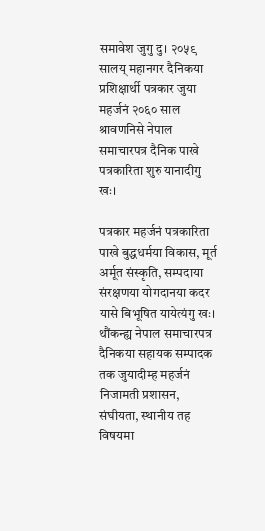समावेश जुगु दु। २०५९ सालय् महानगर दैनिकया प्रशिक्षार्थी पत्रकार जुया महर्जनं २०६० साल श्रावणनिसे नेपाल समाचारपत्र दैनिक पाखे पत्रकारिता शुरु यानादीगु खः।

पत्रकार महर्जनं पत्रकारिता पाखे बुद्धधर्मया विकास, मूर्त अर्मूत संस्कृति, सम्पदाया संरक्षणया योगदानया कदर यासे बिभूषित यायेत्यंगु खः। थौंकन्ह्य नेपाल समाचारपत्र दैनिकया सहायक सम्पादक तक जुयादीम्ह महर्जनं निजामती प्रशासन, संघीयता, स्थानीय तह विषयमा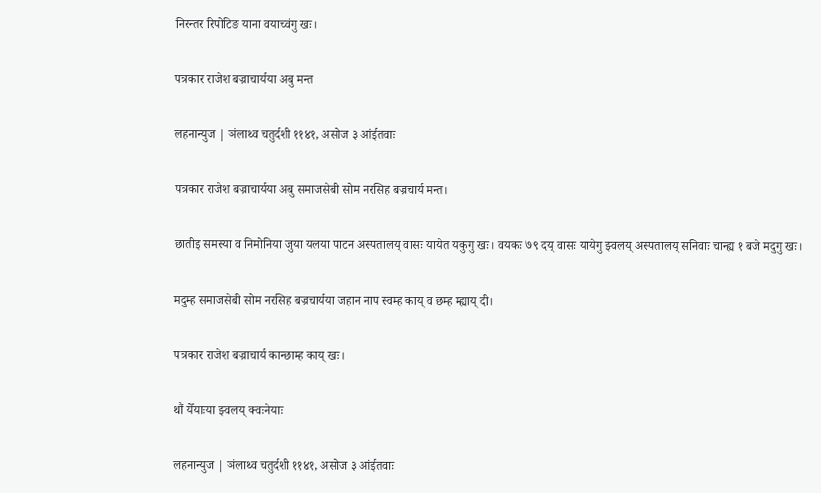निरन्तर रिपोटिङ याना वयाच्वंगु खः।

पत्रकार राजेश बज्राचार्यया अबु मन्त

लहनान्युज | ञंलाथ्व चतुर्दशी ११४१, असोज ३ आंईतवाः

पत्रकार राजेश बज्राचार्यया अबु समाजसेबी सोम नरसिह बज्रचार्य मन्त।

छातीइ समस्या व निमोनिया जुया यलया पाटन अस्पतालय् वासः यायेत यकुगु खः। वयकः ७९ दय् वासः यायेगु झ्वलय् अस्पतालय् सनिवाः चान्ह्य १ बजे मदुगु खः।

मदुम्ह समाजसेबी सोम नरसिह बज्रचार्यया जहान नाप स्वम्ह काय् व छम्ह म्ह्याय् दी।

पत्रकार राजेश बज्राचार्य कान्छाम्ह काय् खः।

थौं येँयाःया झ्वलय् क्वःनेयाः

लहनान्युज | ञंलाथ्व चतुर्दशी ११४१, असोज ३ आंईतवाः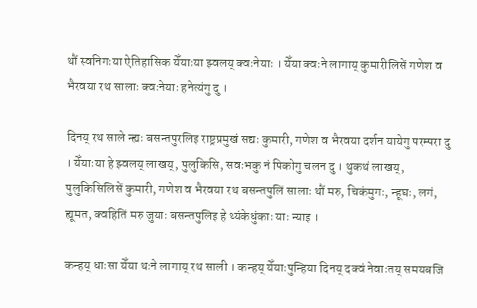थौं स्वनिगःया ऐतिहासिक येँयाःया झ्वलय् क्वःनेयाः । येँया क्वःने लागाय् कुमारीलिसें गणेश व भैरवया रथ सालाः क्वःनेयाः हनेत्यंगु दु ।

दिनय् रथ साले न्ह्यः बसन्तपुरलिइ राष्ट्रप्रमुखं सद्यः कुमारी, गणेश व भैरवया दर्शन यायेगु परम्परा दु । येँयाःया हे झ्वलय् लाखय्, पुलुकिसि, सवःभकु नं पिकोगु चलन दु । थुकथं लाखय्, पुलुकिसिलिसें कुमारी, गणेश व भैरवया रथ बसन्तपुलिं सालाः थौं मरु, चिकंमुगः, न्हूघः, लगं, ह्यूमत, क्वहितिं मरु जुयाः बसन्तपुलिइ हे थ्यंकेधुंकाः याः न्याइ ।

कन्हय् धाःसा येँया थःने लागाय् रथ साली । कन्हय् येँयाःपुन्हिया दिनय् दक्वं नेवाःतय् समयबजि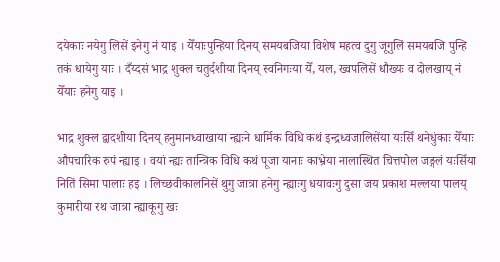दयेकाः नयेगु लिसें इनेगु नं याइ । येँयाःपुन्हिया दिनय् समयबजिया विशेष महत्व दुगु जूगुलिं समयबजि पुन्हि तकं धायेगु याः । दँय्दसं भाद्र शुक्ल चतुर्दशीया दिनय् स्वनिगःया येँ, यल, ख्वपलिसें धौख्यः व दोलखाय् नं येँयाः हनेगु याइ ।

भाद्र शुक्ल द्वादशीया दिनय् हनुमानध्वाखाया न्ह्यःने धार्मिक विधि कथं इन्द्रध्वजालिसेंया यःसिँ थनेधुंकाः येँयाः औपचारिक रुपं न्ह्याइ । वयां न्ह्यः तान्त्रिक विधि कथं पूजा यानाः काभ्रेया नालास्थित चित्तपोल जङ्गलं यःसिँया नितिं सिमा पालाः हइ । लिच्छवीकालनिसें थुगु जात्रा हनेगु न्ह्याःगु धयावःगु दुसा जय प्रकाश मल्लया पालय् कुमारीया रथ जात्रा न्ह्याकूगु खः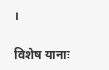।

विशेष यानाः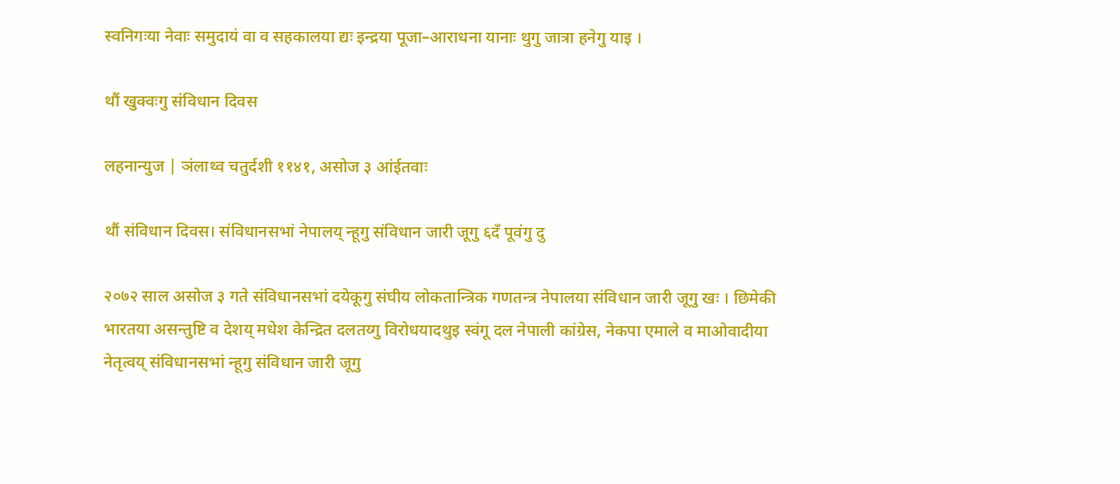स्वनिगःया नेवाः समुदायं वा व सहकालया द्यः इन्द्रया पूजा–आराधना यानाः थुगु जात्रा हनेगु याइ ।

थौं खुक्वःगु संविधान दिवस

लहनान्युज | ञंलाथ्व चतुर्दशी ११४१, असोज ३ आंईतवाः

थौं संविधान दिवस। संविधानसभां नेपालय् न्हूगु संविधान जारी जूगु ६दँ पूवंगु दु

२०७२ साल असोज ३ गते संविधानसभां दयेकूगु संघीय लोकतान्त्रिक गणतन्त्र नेपालया संविधान जारी जूगु खः । छिमेकी भारतया असन्तुष्टि व देशय् मधेश केन्द्रित दलतय्गु विरोधयादथुइ स्वंगू दल नेपाली कांग्रेस, नेकपा एमाले व माओवादीया नेतृत्वय् संविधानसभां न्हूगु संविधान जारी जूगु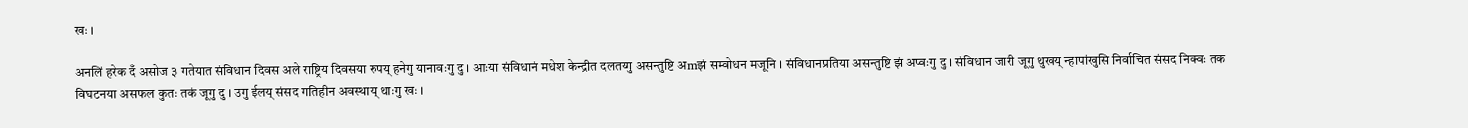खः ।

अनलिं हरेक दँ असोज ३ गतेयात संविधान दिवस अले राष्ट्रिय दिवसया रुपय् हनेगु यानावःगु दु । आःया संविधानं मधेश केन्द्रीत दलतय्गु असन्तुष्टि अmझं सम्वोधन मजूनि । संविधानप्रतिया असन्तुष्टि झं अप्वःगु दु । संविधान जारी जूगु थुखय् न्हापांखुसि निर्वाचित संसद निक्वः तक विघटनया असफल कुतः तकं जूगु दु । उगु ईलय् संसद गतिहीन अवस्थाय् थाःगु खः ।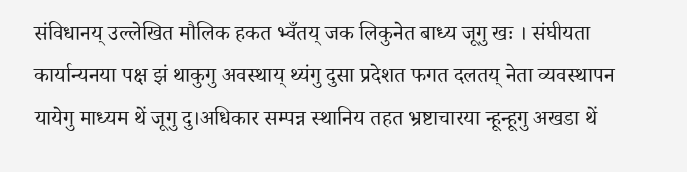संविधानय् उल्लेखित मौलिक हकत भ्वँतय् जक लिकुनेत बाध्य जूगु खः । संघीयता कार्यान्यनया पक्ष झं थाकुगु अवस्थाय् थ्यंगु दुसा प्रदेशत फगत दलतय् नेता व्यवस्थापन यायेगु माध्यम थें जूगु दु।अधिकार सम्पन्न स्थानिय तहत भ्रष्टाचारया न्हून्हूगु अखडा थें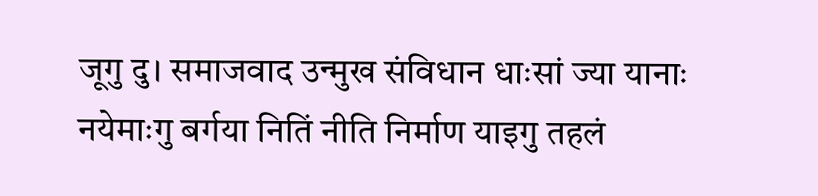जूगु दु। समाजवाद उन्मुख संविधान धाःसां ज्या यानाः नयेमाःगु बर्गया नितिं नीति निर्माण याइगु तहलं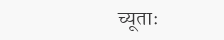च्यूताः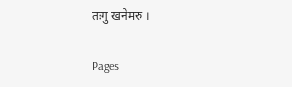तःगु खनेमरु ।

Pages